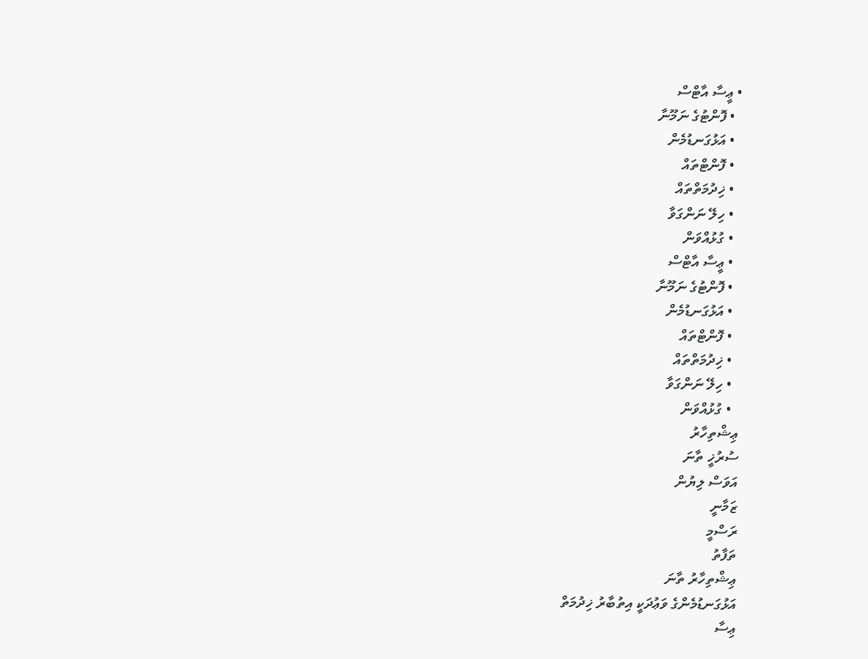• ޢީސާ އާޓްސް
  • ފޮންޓުގެ ނަމޫނާ
  • އަޅުގަނޑުމެން
  • ފޮންޓްތައް
  • ޚިދުމަތްތައް
  • ހިލޭ ނަންގަވާ
  • ގުޅުއްވަން
  • ޢީސާ އާޓްސް
  • ފޮންޓުގެ ނަމޫނާ
  • އަޅުގަނޑުމެން
  • ފޮންޓްތައް
  • ޚިދުމަތްތައް
  • ހިލޭ ނަންގަވާ
  • ގުޅުއްވަން
ޢިޝްތިހާރު
ސުރުޚީ ތާނަ
އަވަސް ލިޔުން
ޒަމާނީ
ރަސްމީ
ތަފާތު
ޢިޝްތިހާރު ތާނަ
އަޅުގަނޑުމެންގެ ވަޢުދަކީ އިތުބާރު ޚިދުމަތް
ޢިސާ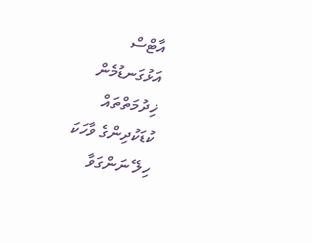އާޓްސް
އަޅުގަނޑުމެން
ޚިދުމަތްތައް
ކުޑަކުދިންގެ ވާހަކަ
ހިލޭ ނަންގަވާ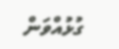ގުޅުއްވަން